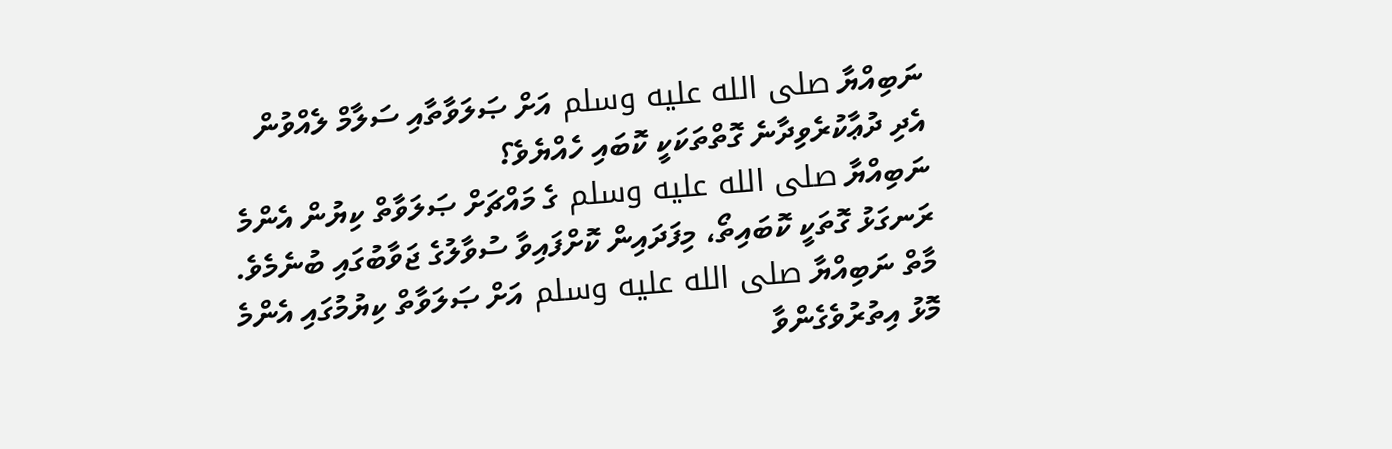ނަބިއްޔާ صلى الله عليه وسلم އަށް ޞަލަވާތާއި ސަލާމް ލެއްވުން އެދި ދުޢާކުރެވިދާނެ ގޮތްތަކަކީ ކޮބައި ހެއްޔެވެ؟
ނަބިއްޔާ صلى الله عليه وسلم ގެ މައްޗަށް ޞަލަވާތް ކިޔުން އެންމެ ރަނގަޅު ގޮތަކީ ކޮބައިތޯ، މިފަދައިން ކޮށްފައިވާ ސުވާލުގެ ޖަވާބުގައި ބުނެމެވެ.
މާތް ނަބިއްޔާ صلى الله عليه وسلم އަށް ޞަލަވާތް ކިޔުމުގައި އެންމެ މޮޅު އިތުރުވެގެންވާ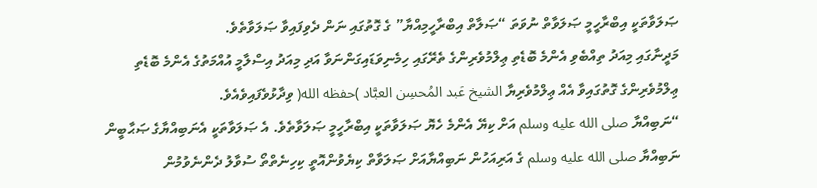ޞަލަވާތަކީ އިބްރާހީމީ ޞަލަވާތް ނުވަތަ “ޞަލާތް އިބްރާހީމިއްޔާ” ގެ ގޮތުގައި ނަން ދެވިފައިވާ ޞަލަވާތެވެ.
މަދީނާގައި މިއަދު ތިއްބެވި އެންމެ ބޮޑެތި ޢިލްމުވެރިންގެ ތެރޭގައި ހިމެނިވަޑައިގަންނަވާ އަދި މިއަދު އިސްލާމީ އުއްމަތުގެ އެންމެ ބޮޑެތި ޢިލްމުވެރިންގެ ގޮތުގައިވާ އެއް ޢިލްމުވެރިޔާ الشيخ عَبد المُحسِن العبَّاد )حفظه الله( ވިދާޅުވެފައިވެއެވެ.
“ނަބިއްޔާ صلى الله عليه وسلم އަށް ކިޔޭ އެންމެ ހެޔޮ ޞަލަވާތަކީ އިބްރާހީމީ ޞަލަވާތެވެ. އެ ޞަލަވާތަކީ އެނަބިއްޔާގެ ޞަޙާބީން ނަބިއްޔާ صلى الله عليه وسلم ގެ އަރިއަހުން ނަބިއްޔާއަށް ޞަލަވާތް ކިޔެވުންއޮތީ ކިހިނެތްތޯ ސުވާލު ދެންނެވުމުން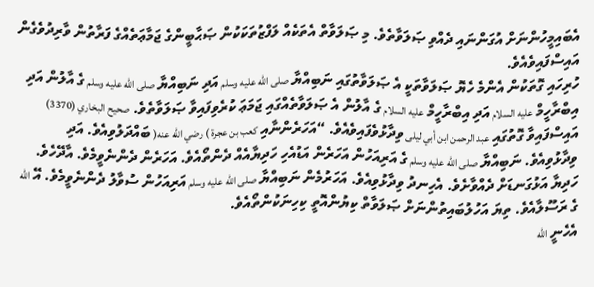އެބައިމީހުންނަށް އުގަންނައި ދެއްވި ޞަލަވާތެވެ. މި ޞަލަވާތް އެތަކެއް ލަފްޒުތަކަކުން ޞަޙާބީންގެ ޖަމާޢަތެއްގެ ފަރާތުން ވާރިދުވެގެން އައިސްފައިވެއެވެ.
ހުރިހައި ގޮތަކުން އެންމެ ހެޔޮ ޞަލަވާތަކީ އެ ޞަލަވާތުގައި ނަބިއްޔާ صلى الله عليه وسلم އަދި ނަބިއްޔާ صلى الله عليه وسلم ގެ އާލުން އަދި އިބްރާހީމް عليه السلام އަދި އިބްރާހީމް عليه السلام ގެ އާލުން އެ ޞަލަވާތެއްގައި ޖަމަޢަ ކުރެވިފައިވާ ޞަލަވާތެވެ. صحيح البخاري (3370) އައިސްފައިވާ ގޮތުގައި عبد الرحمن ابن أبي ليلى ވިދާޅުވެފައިވެއެވެ. “އަހަރެންނާއި كعب بن عجرة ) رضي الله عنه( ބައްދަލުވިއެވެ. އަދި ވިދާޅުވިއެވެ. ނަބިއްޔާ صلى الله عليه وسلم ގެ އަރިއަހުން އަހަރެން އަޑުއެހި ހަދިޔާއެއް ދެންތޯއެވެ. އަހަރެން ދެންނެވީމެވެ. އާދޭހެވެ. ހަދިޔާ އަޅުގަނޑަށް ދެއްވާށެވެ. އެހިނދު ވިދާޅުވިއެވެ. އަހަރުމެން ނަބިއްޔާ صلى الله عليه وسلم އަރިއަހުން ސުވާލު ދެންނެވީމެވެ. އޭ الله ގެ ރަސޫލާއެވެ. ތިޔަ އަހުލުބައިތުންނަށް ޞަލަވާތް ކިޔުންއޮތީ ކިހިނަކުންތޯއެވެ.
އެހެނީ الله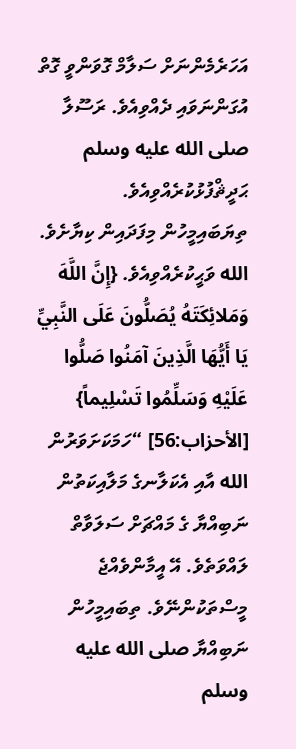އަހަރެމެންނަށް ސަލާމް ގޮވަންވީ ގޮތް އުގަންނަވައި ދެއްވިއެވެ. ރަސޫލާ صلى الله عليه وسلم ޙަދީޘްފުޅުކުރެއްވިއެވެ. ތިޔަބައިމީހުން މިފަދައިން ކިޔާށެވެ.
الله ވަޙީކުރެއްވިއެވެ. {إِنَّ اللَّهَ وَمَلائِكَتَهُ يُصَلُّونَ عَلَى النَّبِيِّ يَا أَيُّهَا الَّذِينَ آمَنُوا صَلُّوا عَلَيْهِ وَسَلِّمُوا تَسْلِيماً} [الأحزاب:56] “ހަމަކަށަވަރުން الله އާއި އެކަލާނގެ މަލާއިކަތުން ނަބިއްޔާ ގެ މައްޗަށް ސަލަވާތް ލައްވަތެވެ. އޭ އީމާންވެއްޖެ މީސްތަކުންނޭވެ. ތިބައިމީހުން ނަބިއްޔާ صلى الله عليه وسلم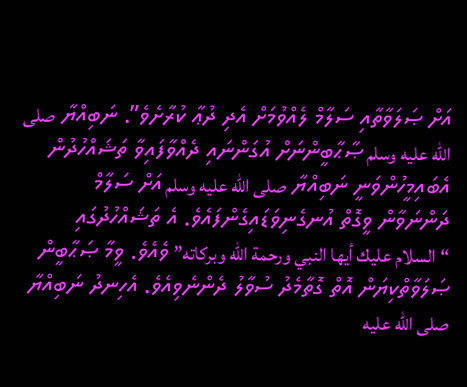އަށް ޞަލަވާތާއި ސަލާމް ލެއްވުމަށް އެދި ދުޢާ ކުރާށެވެ”. ނަބިއްޔާ صلى الله عليه وسلم ޞާޙާބީންނަށް އުގަންނައި ދެއްވާފައިވާ ތަޝައްހުދުން އެބައިމީހުންވަނީ ނަބިއްޔާ صلى الله عليه وسلم އަށް ސަލާމް ދަންނަވާން ވީގޮތް އުނގެނިވަޑައިގެންފައެވެ. އެ ތަޝައްހުދުގައި “السلام عليك أيها النبي ورحمة الله وبركاته” ވެއެވެ. ވީމާ ޞަޙާބީން ޞަލަވާތްކިޔަން އޮތް ގޮތާމެދު ސުވާލު ދެންނެވިއެވެ. އެހިނދު ނަބިއްޔާ صلى الله عليه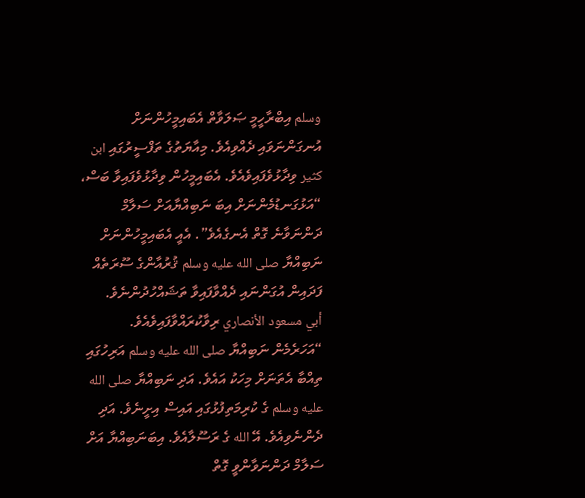وسلم އިބްރާހީމީ ޞަލަވާތް އެބައިމީހުންނަށް އުނގަންނަވައި ދެއްވިއެވެ. މިއާޔަތުގެ ތަފްސީރުގައި ابن كثير ވިދާޅުވެފައިވެއެވެ. އެބައިމީހުން ވިދާޅުވެފައިވާ ބަސް، “އަޅުގަނޑުމެންނަށް އިބަ ނަބިއްޔާއަށް ސަލާމް ދަންނަވާނެ ގޮތް އެނގެއެވެ”. އެއީ އެބައިމީހުންނަށް ނަބިއްޔާ صلى الله عليه وسلم ޤުރުއާންގެ ސޫރަތެއް ފަދައިން އުގަންނައި ދެއްވާފައިވާ ތަޝައްހުދުންނެވެ.
أبي مسعود الأنصاري ރިވާކުރައްވާފައިވެއެވެ. “އަހަރެމެން ނަބިއްޔާ صلى الله عليه وسلم އަރިހުގައި ތިއްބާ އެތަނަށް މިހަކު އައެވެ. އަދި ނަބިއްޔާ صلى الله عليه وسلم ގެ ކުރިމަތިފުޅުގައި އައިސް އިށީނެވެ. އަދި ދެންނެވިއެވެ. އޭ الله ގެ ރަސޫލާއެވެ. އިބަނަބިއްޔާ އަށް ސަލާމް ދަންނަވާންވީ ގޮތް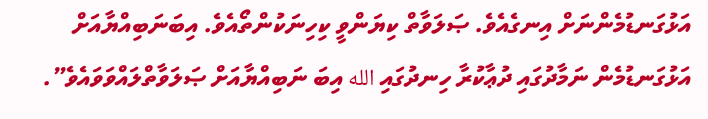އަޅުގަނޑުމެންނަށް އިނގެއެވެ. ޞަލަވާތް ކިޔަންވީ ކިހިނަކުންތޯއެވެ. އިބަނަބިއްޔާއަށް އަޅުގަނޑުމެން ނަމާދުގައި ދުޢާކުރާ ހިނދުގައި الله އިބަ ނަބިއްޔާއަށް ޞަލަވާތްލައްވަވައެވެ”.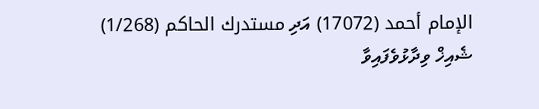الإمام أحمد (17072) އަދި مستدرك الحاكم (1/268)
ޝެއިޚް ވިދާޅުވެފައިވާ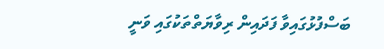ބަސްފުޅުގައިވާ ފަދައިން ރިވާޔަތްތަކުގައި ވަނީ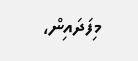މިފަދައިން،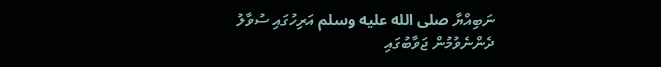ނަބިއްޔާ صلى الله عليه وسلم އަރިހުގައި ސުވާލު ދެންނެވުމުން ޖަވާބުގައި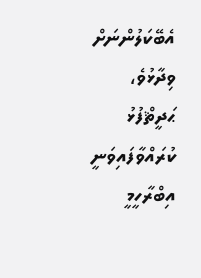އެބޭކަލުންނަށް ވިދާޅުވެ، ޙަދީޘްފުޅު ކުރައްވާފައިވަނީ އިބްރާހީމީ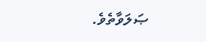ޞަލަވާތެވެ.